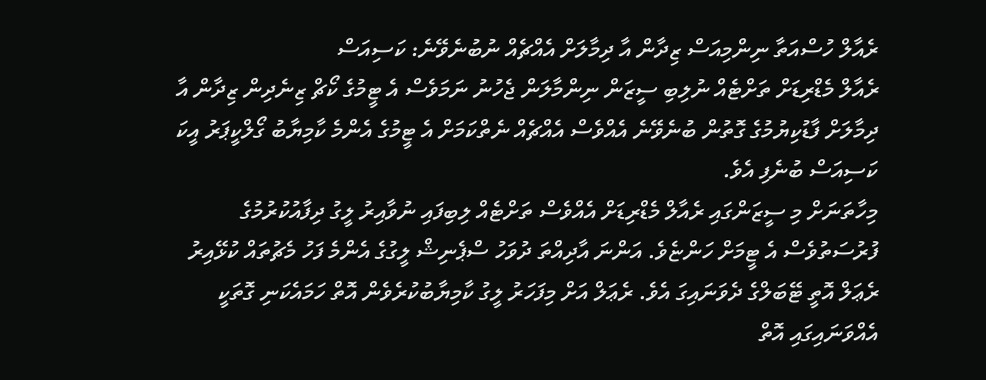ރެއާލް ހުސްއަތާ ނިންމިއަސް ޒިދާން އާ ދިމާލަށް އެއްޗެއް ނުބުނެވޭނެ: ކަސިއަސް
ރެއާލް މެޑްރިޑަށް ތަށްޓެއް ނުލިބި ސީޒަން ނިންމާލަން ޖެހުނު ނަމަވެސް އެ ޓީމުގެ ކޯޗް ޒިނެދިން ޒިދާން އާ ދިމާލަށް ފާޑުކިޔުމުގެ ގޮތުން ބުނެވޭނެ އެއްވެސް އެއްޗެއް ނެތްކަމަށް އެ ޓީމުގެ އެންމެ ކާމިޔާބު ގޯލްކީޕަރު އީކަ ކަސިއަސް ބުނެފި އެވެ.
މިހާތަނަށް މި ސީޒަންގައި ރެއާލް މެޑްރިޑަށް އެއްވެސް ތަށްޓެއް ލިބިފައި ނުވާއިރު ލީގު ދިފާއުކުރުމުގެ ފުރުސަތުވެސް އެ ޓީމަށް ހަންޏެވެ. އަންނަ އާދިއްތަ ދުވަހު ސްޕެނިޝް ލީގުގެ އެންމެ ފަހު މެޗުތައް ކުޅޭއިރު ރެޢަލް އޮތީ ޓޭބަލްގެ ދެވަނައިގަ އެވެ. ރެޢަލް އަށް މިފަހަރު ލީގު ކާމިޔާބުކުރެވެން އޮތް ހަމައެކަނި ގޮތަކީ އެއްވަނައިގައި އޮތް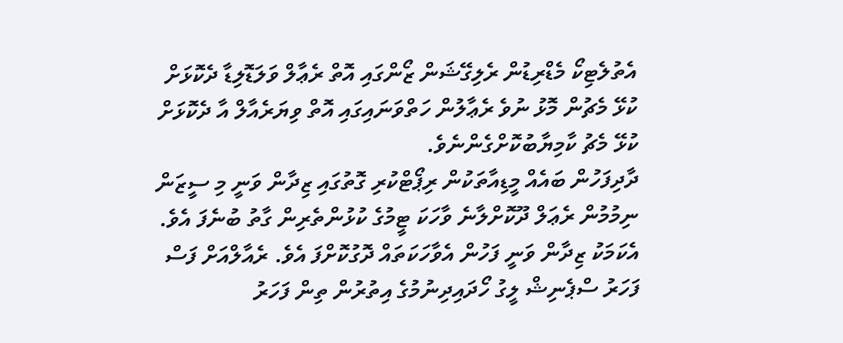އެތުލެޓިކޯ މެޑްރިޑުން ރެލިގޭޝަން ޒޯންގައި އޮތް ރެޢާލް ވަލަޑޮލިޑާ ދެކޮޅަށް ކުޅޭ މެޗުން މޮޅު ނުވެ ރެޢާލުން ހަތްވަނައިގައި އޮތް ވިޔަރެއާލް އާ ދެކޮޅަށް ކުޅޭ މެޗު ކާމިޔާބުކޮށްގެންނެވެ.
ދާދިފަހުން ބައެއް މީޑިއާތަކުން ރިޕޯޓްކުރި ގޮތުގައި ޒިދާން ވަނީ މި ސީޒަން ނިމުމުން ރެޢަލް ދޫކޮށްލާނެ ވާހަކަ ޓީމުގެ ކުޅުންތެރިން ގާތު ބުނެފަ އެވެ. އެކަމަކު ޒިދާން ވަނީ ފަހުން އެވާހަކަތައް ދޮގުކޮށްފަ އެވެ. ރެއާލްއަށް ފަސް ފަހަރު ސްޕެނިޝް ލީގު ހޯދައިދިނުމުގެ އިތުރުން ތިން ފަހަރު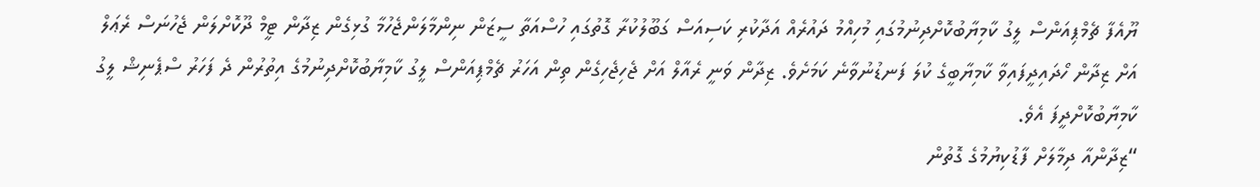ޔޫއެފާ ޗެމްޕިއަންސް ލީގު ކާމިޔާބުކޮށްދިނުމުގައި މުހިއްމު ދައުރެއް އަދާކުރި ކަސިއަސް ގަބޫލުކުރާ ގޮތުގައި ހުސްއަތާ ސީޒަން ނިންމާލަންޖެހުމާ ގުޅިގެން ޒިދާން ޓީމް ދޫކޮށްލަން ޖެހުނަސް ރެޢަލް އަށް ޒިދާން ހޯދައިދީފައިވާ ކާމިޔާބީގެ ކުލަ ފަނޑުނުވާނެ ކަމަށެވެ. ޒިދާން ވަނީ ރެއާލް އަށް ޖެހިޖެހިގެން ތިން އަހަރު ޗެމްޕިއަންސް ލީގު ކާމިޔާބުކޮށްދިނުމުގެ އިތުރުން ދެ ފަހަރު ސްޕެނިޝް ލީގު ކާމިޔާބުކޮށްދީފަ އެވެ.
“ޒިދާންއާ ދިމާލަށް ފާޑުކިޔުމުގެ ގޮތުން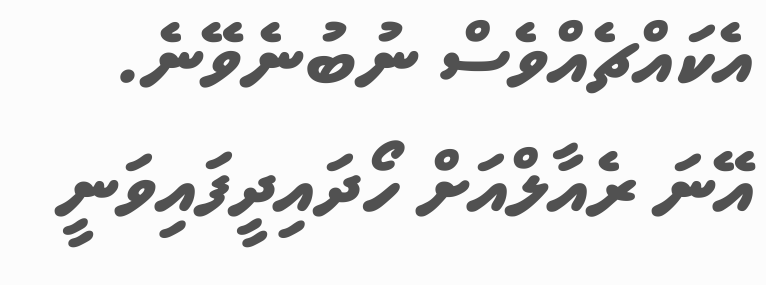އެކައްޗެއްވެސް ނުބުނެވޭނެ. އޭނަ ރެއާލްއަށް ހޯދައިދީފައިވަނީ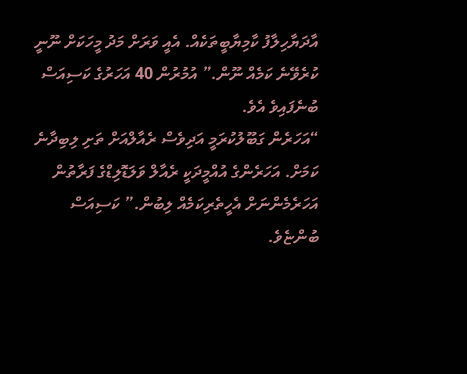އާދަޔާހިލާފު ކާމިޔާބީތަކެއް. އެއީ ވަރަށް މަދު މީހަކަށް ނޫނީ ކުރެވޭނެ ކަމެއް ނޫން.” އުމުރުން 40 އަހަރުގެ ކަސިއަސް ބުނެފައިވެ އެވެ.
“އަހަރެން ގަބޫލުކުރަމީ އަދިވެސް ރެއާލްއަށް ތަށި ލިބިދާނެ ކަމަށް. އަހަރެންގެ އުއްމީދަކީ ރެއާލް ވަލަޑޮލިޑްގެ ފަރާތުން އަހަރެމެންނަށް އެހީތެރިކަމެއް ލިބުން.” ކަސިއަސް ބުންޏެވެ.